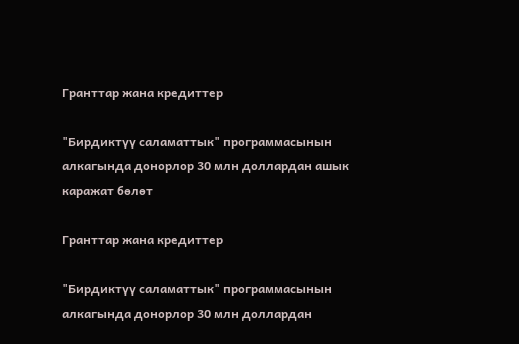Гранттар жана кредиттер

"Бирдиктүү саламаттык" программасынын алкагында донорлор 30 млн доллардан ашык каражат бөлөт

Гранттар жана кредиттер

"Бирдиктүү саламаттык" программасынын алкагында донорлор 30 млн доллардан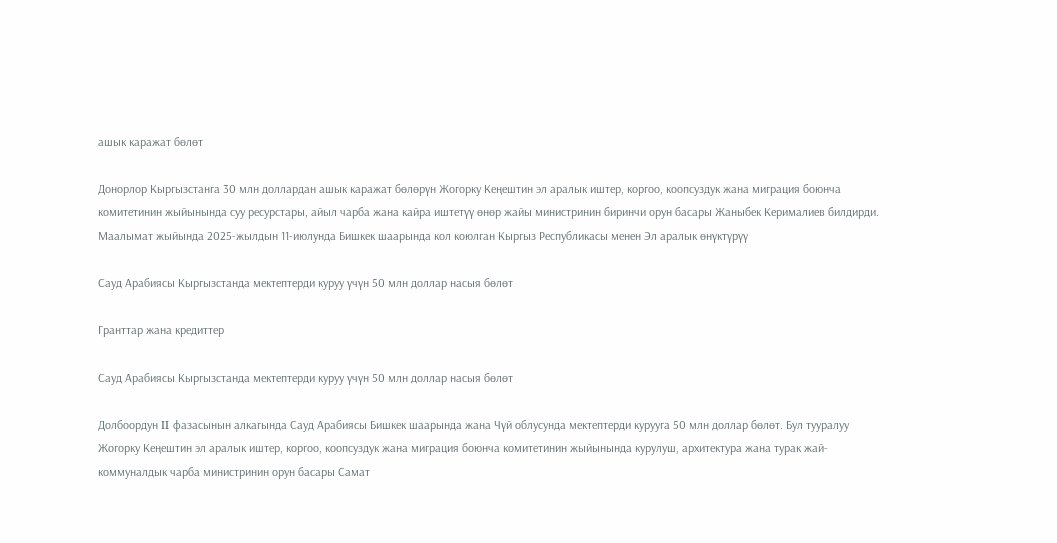ашык каражат бөлөт

Донорлор Кыргызстанга 30 млн доллардан ашык каражат бөлөрүн Жогорку Кеңештин эл аралык иштер, коргоо, коопсуздук жана миграция боюнча комитетинин жыйынында суу ресурстары, айыл чарба жана кайра иштетүү өнөр жайы министринин биринчи орун басары Жаныбек Керималиев билдирди. Маалымат жыйында 2025-жылдын 11-июлунда Бишкек шаарында кол коюлган Кыргыз Республикасы менен Эл аралык өнүктүрүү

Сауд Арабиясы Кыргызстанда мектептерди куруу үчүн 50 млн доллар насыя бөлөт

Гранттар жана кредиттер

Сауд Арабиясы Кыргызстанда мектептерди куруу үчүн 50 млн доллар насыя бөлөт

Долбоордун II фазасынын алкагында Сауд Арабиясы Бишкек шаарында жана Чүй облусунда мектептерди курууга 50 млн доллар бөлөт. Бул тууралуу Жогорку Кеңештин эл аралык иштер, коргоо, коопсуздук жана миграция боюнча комитетинин жыйынында курулуш, архитектура жана турак жай-коммуналдык чарба министринин орун басары Самат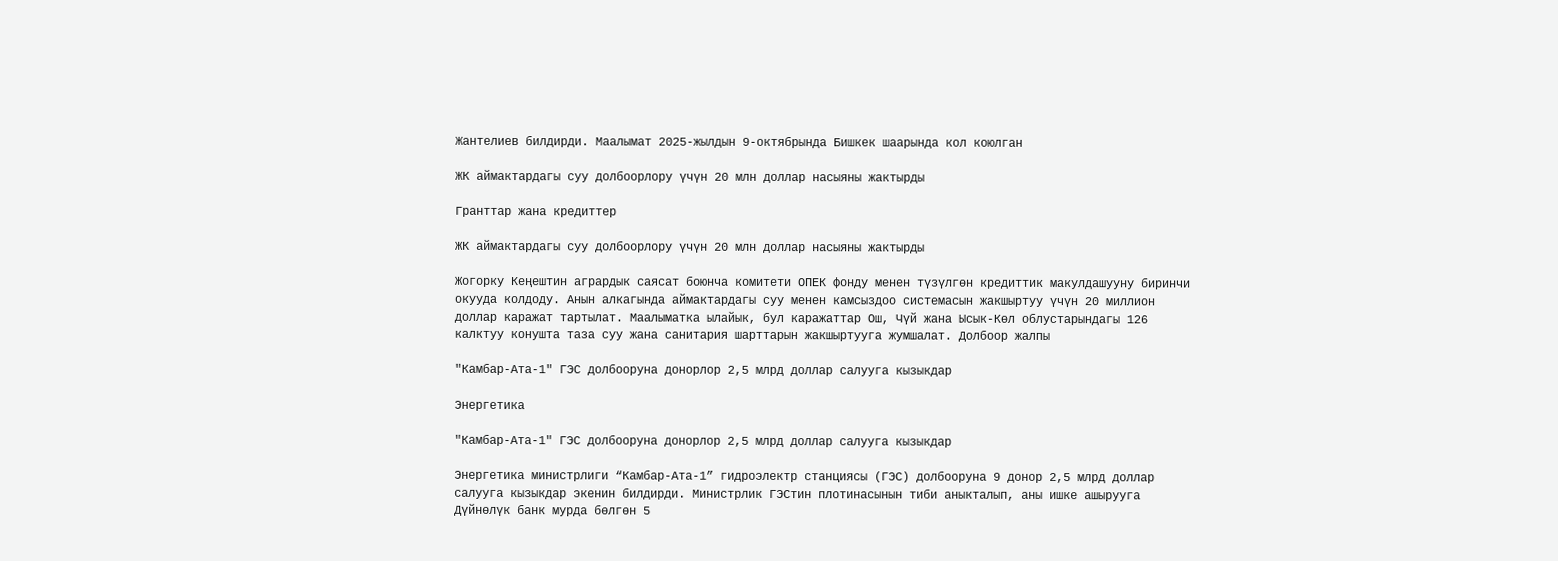Жантелиев билдирди. Маалымат 2025-жылдын 9-октябрында Бишкек шаарында кол коюлган

ЖК аймактардагы суу долбоорлору үчүн 20 млн доллар насыяны жактырды

Гранттар жана кредиттер

ЖК аймактардагы суу долбоорлору үчүн 20 млн доллар насыяны жактырды

Жогорку Кеңештин агрардык саясат боюнча комитети ОПЕК фонду менен түзүлгөн кредиттик макулдашууну биринчи окууда колдоду. Анын алкагында аймактардагы суу менен камсыздоо системасын жакшыртуу үчүн 20 миллион доллар каражат тартылат. Маалыматка ылайык, бул каражаттар Ош, Чүй жана Ысык-Көл облустарындагы 126 калктуу конушта таза суу жана санитария шарттарын жакшыртууга жумшалат. Долбоор жалпы

"Камбар-Ата-1" ГЭС долбооруна донорлор 2,5 млрд доллар салууга кызыкдар

Энергетика

"Камбар-Ата-1" ГЭС долбооруна донорлор 2,5 млрд доллар салууга кызыкдар

Энергетика министрлиги “Камбар-Ата-1” гидроэлектр станциясы (ГЭС) долбооруна 9 донор 2,5 млрд доллар салууга кызыкдар экенин билдирди. Министрлик ГЭСтин плотинасынын тиби аныкталып, аны ишке ашырууга Дүйнөлүк банк мурда бөлгөн 5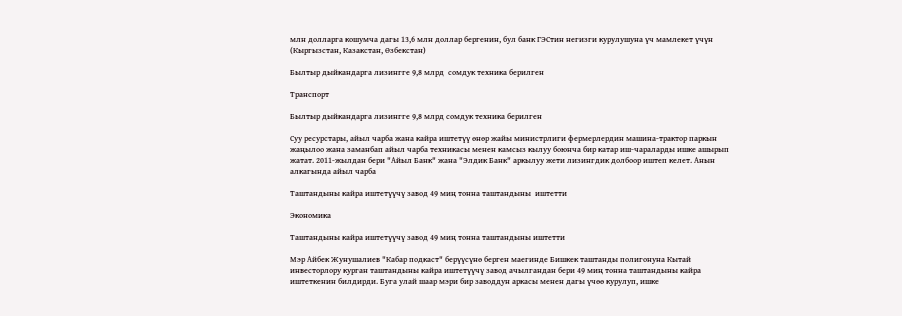млн долларга кошумча дагы 13,6 млн доллар бергенин, бул банк ГЭСтин негизги курулушуна үч мамлекет үчүн (Кыргызстан, Казакстан, Өзбекстан)

Былтыр дыйкандарга лизингге 9,8 млрд  сомдук техника берилген

Транспорт

Былтыр дыйкандарга лизингге 9,8 млрд сомдук техника берилген

Суу ресурстары, айыл чарба жана кайра иштетүү өнөр жайы министрлиги фермерлердин машина-трактор паркын жаңылоо жана заманбап айыл чарба техникасы менен камсыз кылуу боюнча бир катар иш-чараларды ишке ашырып жатат. 2011-жылдан бери "Айыл Банк" жана "Элдик Банк" аркылуу жети лизингдик долбоор иштеп келет. Анын алкагында айыл чарба

Таштандыны кайра иштетүүчү завод 49 миң тонна таштандыны  иштетти

Экономика

Таштандыны кайра иштетүүчү завод 49 миң тонна таштандыны иштетти

Мэр Айбек Жунушалиев "Кабар подкаст" берүүсүнө берген маегинде Бишкек таштанды полигонуна Кытай инвесторлору курган таштандыны кайра иштетүүчү завод ачылгандан бери 49 миң тонна таштандыны кайра иштеткенин билдирди. Буга улай шаар мэри бир заводдун аркасы менен дагы үчөө курулуп, ишке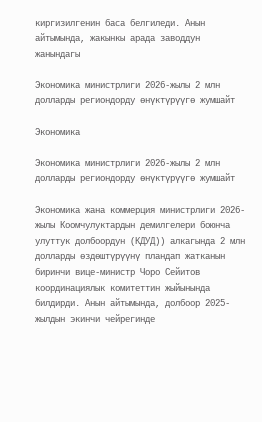киргизилгенин баса белгиледи. Анын айтымында, жакынкы арада заводдун жанындагы

Экономика министрлиги 2026-жылы 2 млн долларды региондорду өнүктүрүүгө жумшайт

Экономика

Экономика министрлиги 2026-жылы 2 млн долларды региондорду өнүктүрүүгө жумшайт

Экономика жана коммерция министрлиги 2026-жылы Коомчулуктардын демилгелери боюнча улуттук долбоордун (КДУД)) алкагында 2 млн долларды өздөштүрүүнү пландап жатканын биринчи вице-министр Чоро Сейитов координациялык комитеттин жыйынында билдирди. Анын айтымында, долбоор 2025-жылдын экинчи чейрегинде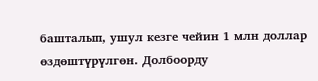башталып, ушул кезге чейин 1 млн доллар өздөштүрүлгөн. Долбоорду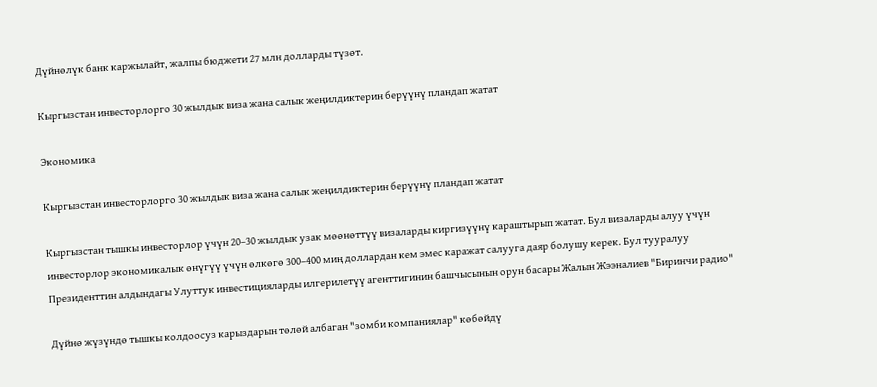Дүйнөлүк банк каржылайт, жалпы бюджети 27 млн долларды түзөт.

Кыргызстан инвесторлорго 30 жылдык виза жана салык жеңилдиктерин берүүнү пландап жатат

Экономика

Кыргызстан инвесторлорго 30 жылдык виза жана салык жеңилдиктерин берүүнү пландап жатат

Кыргызстан тышкы инвесторлор үчүн 20–30 жылдык узак мөөнөттүү визаларды киргизүүнү караштырып жатат. Бул визаларды алуу үчүн инвесторлор экономикалык өнүгүү үчүн өлкөгө 300–400 миң доллардан кем эмес каражат салууга даяр болушу керек. Бул тууралуу Президенттин алдындагы Улуттук инвестицияларды илгерилетүү агенттигинин башчысынын орун басары Жалын Жээналиев "Биринчи радио"

Дүйнө жүзүндө тышкы колдоосуз карыздарын төлөй албаган "зомби компаниялар" көбөйдү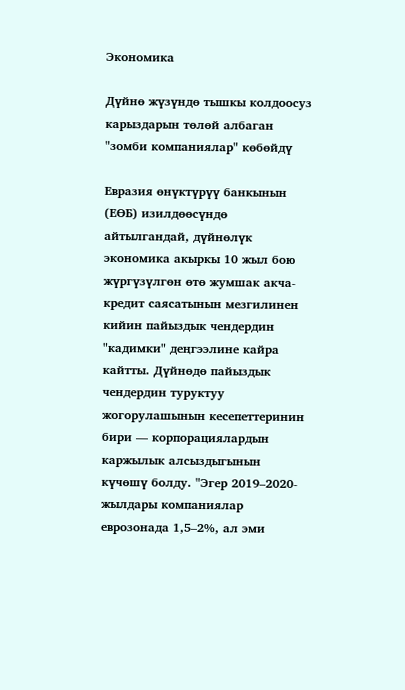Экономика

Дүйнө жүзүндө тышкы колдоосуз карыздарын төлөй албаган "зомби компаниялар" көбөйдү

Евразия өнүктүрүү банкынын (ЕӨБ) изилдөөсүндө айтылгандай, дүйнөлүк экономика акыркы 10 жыл бою жүргүзүлгөн өтө жумшак акча-кредит саясатынын мезгилинен кийин пайыздык чендердин "кадимки" деңгээлине кайра кайтты. Дүйнөдө пайыздык чендердин туруктуу жогорулашынын кесепеттеринин бири — корпорациялардын каржылык алсыздыгынын күчөшү болду. "Эгер 2019–2020-жылдары компаниялар еврозонада 1,5–2%, ал эми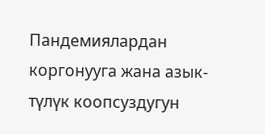Пандемиялардан коргонууга жана азык-түлүк коопсуздугун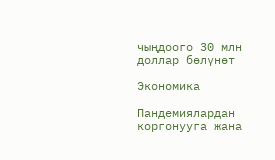чыңдоого 30 млн доллар бөлүнөт

Экономика

Пандемиялардан коргонууга жана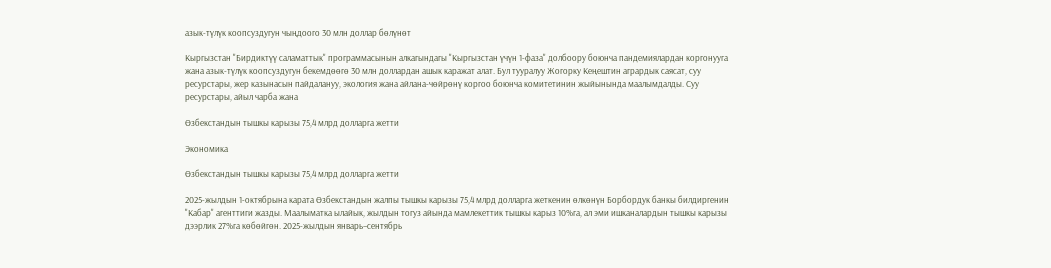азык-түлүк коопсуздугун чыңдоого 30 млн доллар бөлүнөт

Кыргызстан "Бирдиктүү саламаттык" программасынын алкагындагы "Кыргызстан үчүн 1-фаза" долбоору боюнча пандемиялардан коргонууга жана азык-түлүк коопсуздугун бекемдөөгө 30 млн доллардан ашык каражат алат. Бул тууралуу Жогорку Кеңештин агрардык саясат, суу ресурстары, жер казынасын пайдалануу, экология жана айлана-чөйрөнү коргоо боюнча комитетинин жыйынында маалымдалды. Суу ресурстары, айыл чарба жана

Өзбекстандын тышкы карызы 75,4 млрд долларга жетти

Экономика

Өзбекстандын тышкы карызы 75,4 млрд долларга жетти

2025-жылдын 1-октябрына карата Өзбекстандын жалпы тышкы карызы 75,4 млрд долларга жеткенин өлкөнүн Борбордук банкы билдиргенин "Кабар" агенттиги жазды. Маалыматка ылайык, жылдын тогуз айында мамлекеттик тышкы карыз 10%га, ал эми ишканалардын тышкы карызы дээрлик 27%га көбөйгөн. 2025-жылдын январь–сентябрь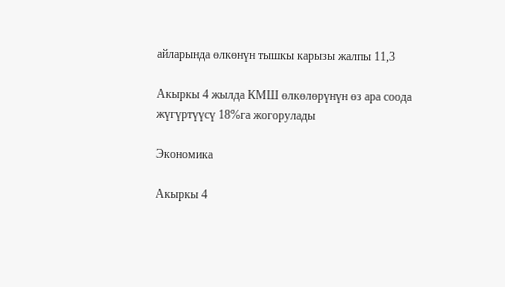айларында өлкөнүн тышкы карызы жалпы 11,3

Акыркы 4 жылда КМШ өлкөлөрүнүн өз ара соода жүгүртүүсү 18%га жогорулады

Экономика

Акыркы 4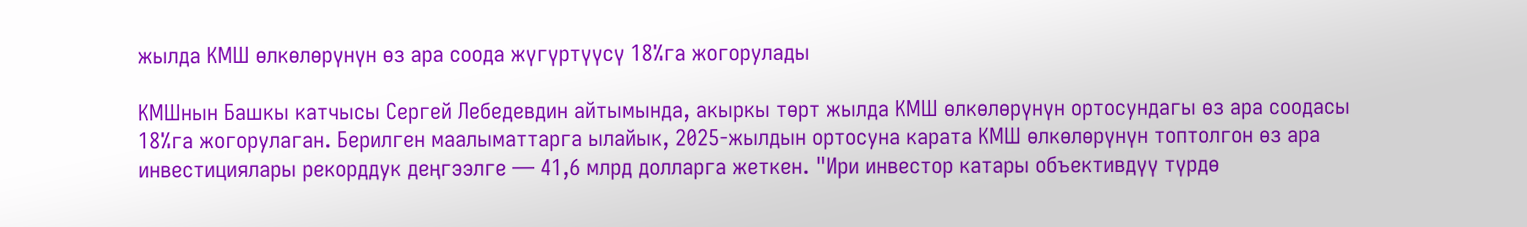жылда КМШ өлкөлөрүнүн өз ара соода жүгүртүүсү 18%га жогорулады

КМШнын Башкы катчысы Сергей Лебедевдин айтымында, акыркы төрт жылда КМШ өлкөлөрүнүн ортосундагы өз ара соодасы 18%га жогорулаган. Берилген маалыматтарга ылайык, 2025-жылдын ортосуна карата КМШ өлкөлөрүнүн топтолгон өз ара инвестициялары рекорддук деңгээлге — 41,6 млрд долларга жеткен. "Ири инвестор катары объективдүү түрдө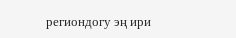региондогу эң ири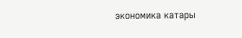экономика катары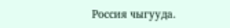Россия чыгууда.